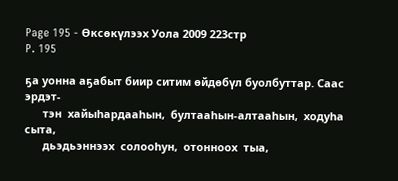Page 195 - Өксөкүлээх Уола 2009 223стр
P. 195

ҕа уонна аҕабыт биир ситим өйдөбүл буолбуттар. Саас эрдэт-
      тэн  хайыһардааһын,  бултааһын-алтааһын,  ходуһа  сыта,
      дьэдьэннээх  солооһун,  отонноох  тыа,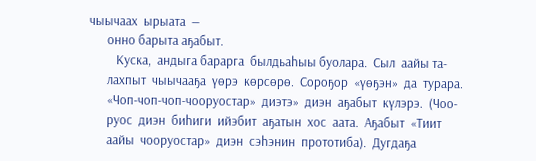чыычаах  ырыата  —
      онно барыта аҕабыт.
         Куска,  андыга барарга  былдьаһыы буолара.  Сыл  аайы та-
      лахпыт  чыычааҕа  үөрэ  көрсөрө.  Сороҕор  «үөҕэн»  да  турара.
      «Чоп-чоп-чоп-чооруостар»  диэтэ»  диэн  аҕабыт  күлэрэ.  (Чоо-
      руос  диэн  биһиги  ийэбит  аҕатын  хос  аата.  Аҕабыт  «Тиит
      аайы  чооруостар»  диэн  сэһэнин  прототиба).  Дугдаҕа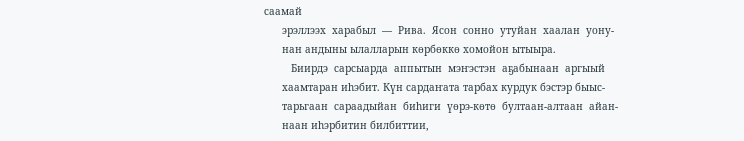саамай
      эрэллээх  харабыл  —  Рива.  Ясон  сонно  утуйан  хаалан  уону-
      нан андыны ылалларын көрбөккө хомойон ытыыра.
         Биирдэ  сарсыарда  аппытын  мэҥэстэн  аҕабынаан  аргыый
      хаамтаран иһэбит. Күн сардаҥата тарбах курдук бэстэр быыс-
      тарьгаан  сараадыйан  биһиги  үөрэ-көтө  бултаан-алтаан  айан-
      наан иһэрбитин билбиттии,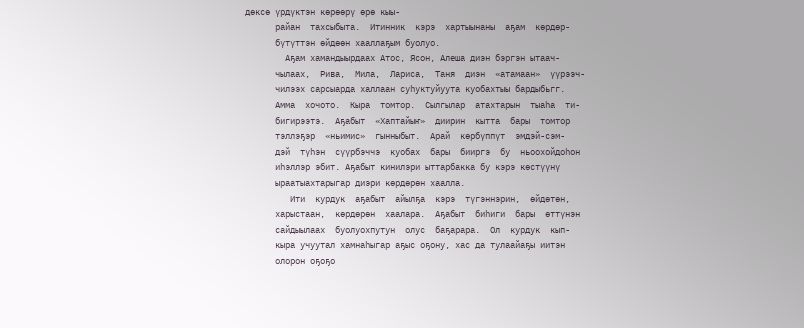дөксө үрдүктэн көрөөрү өрө кыы-
      райан  тахсыбыта.  Итинник  кэрэ  хартыынаны  аҕам  көрдөр-
      бүтүттэн өйдөөн хааллаҕым буолуо.
        Аҕам хамандыырдаах Атос, Ясон, Алеша диэн бэргэн ытаач-
      чылаах,  Рива,  Мила,  Лариса,  Таня  диэн  «атамаан»  үүрээч-
      чилээх сарсыарда халлаан суһуктуйуута куобахтыы бардыбьгг.
      Амма  хочото.  Кыра  томтор.  Сылгылар  атахтарын  тыаһа  ти-
      бигирээтэ.  Аҕабыт  «Хаптайыҥ»  диирин  кытта  бары  томтор
      тэллэҕэр  «ньимис»  гынныбыт.  Арай  көрбүппүт  эмдэй-сэм-
      дэй  түһэн  сүүрбэччэ  куобах  бары  бииргэ  бу  ньоохойдоһон
      иһэллэр эбит. Аҕабыт кинилэри ыттарбакка бу кэрэ көстүүнү
      ыраатыахтарыгар диэри көрдөрөн хаалла.
         Ити  курдук  аҕабыт  айылҕа  кэрэ  түгэннэрин,  өйдөтөн,
      харыстаан,  көрдөрөн  хаалара.  Аҕабыт  биһиги  бары  өттүнэн
      сайдыылаах  буолуохпутун  олус  баҕарара.  Ол  курдук  кып-
      кыра учуутал хамнаһыгар аҕыс оҕону, хас да тулаайаҕы иитэн
      олорон оҕоҕо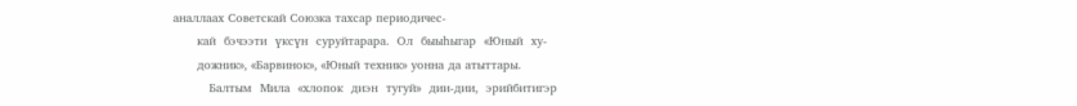аналлаах Советскай Союзка тахсар периодичес-
      кай  бэчээти  үксүн  суруйтарара.  Ол  быыһыгар  «Юный  ху-
      дожник», «Барвинок», «Юный техник» уонна да атыттары.
         Балтым  Мила  «хлопок  диэн  тугуй»  дии-дии,  эрийбитигэр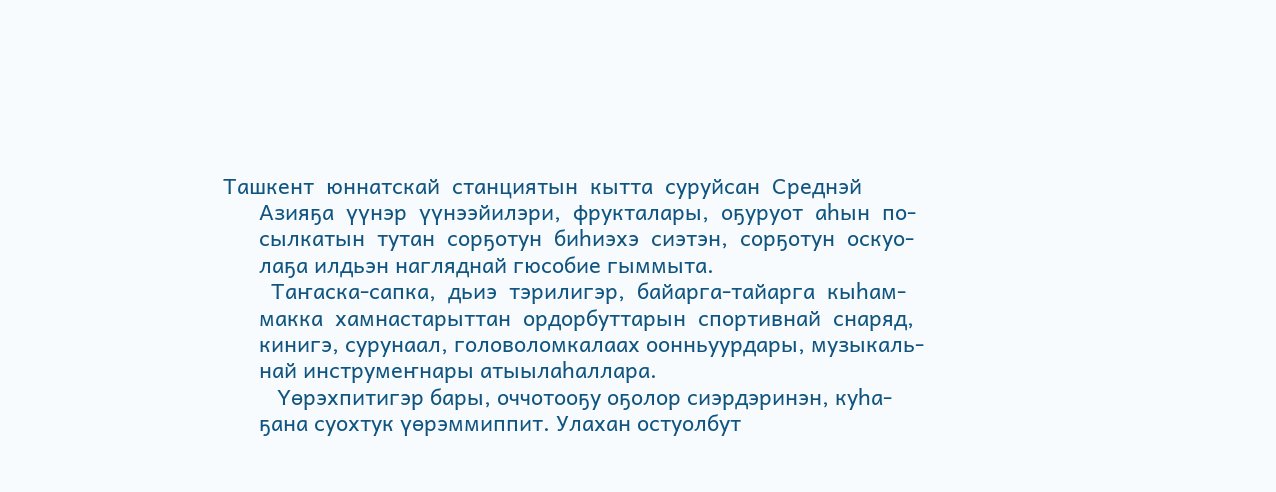Ташкент  юннатскай  станциятын  кытта  суруйсан  Среднэй
      Азияҕа  үүнэр  үүнээйилэри,  фрукталары,  оҕуруот  аһын  по-
      сылкатын  тутан  сорҕотун  биһиэхэ  сиэтэн,  сорҕотун  оскуо-
      лаҕа илдьэн нагляднай гюсобие гыммыта.
        Таҥаска-сапка,  дьиэ  тэрилигэр,  байарга-тайарга  кыһам-
      макка  хамнастарыттан  ордорбуттарын  спортивнай  снаряд,
      кинигэ, сурунаал, головоломкалаах оонньуурдары, музыкаль-
      най инструмеҥнары атыылаһаллара.
         Үөрэхпитигэр бары, оччотооҕу оҕолор сиэрдэринэн, куһа-
      ҕана суохтук үөрэммиппит. Улахан остуолбут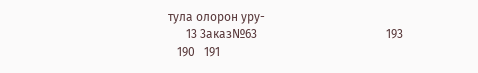тула олорон уру-
      13 3аказ№63                                           193
   190   191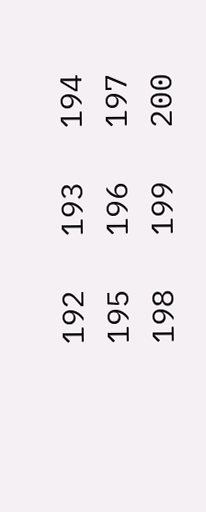192   193   194   195   196   197   198   199   200